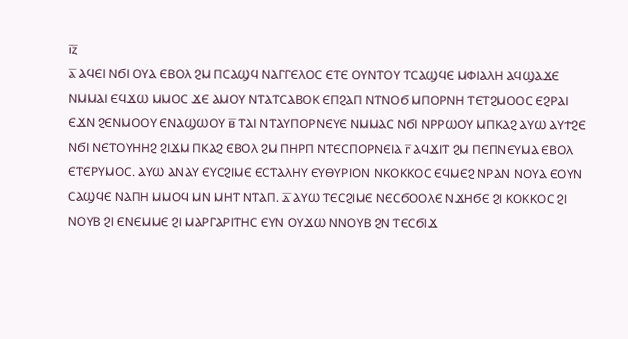ⲓ̅ⲍ̅
ⲁ̅ ⲀϤⲈⲒ ⲚϬⲒ ⲞⲨⲀ ⲈⲂⲞⲖ ϨⲘ ⲠⲤⲀϢϤ ⲚⲀⲄⲄⲈⲖⲞⲤ ⲈⲦⲈ ⲞⲨⲚⲦⲞⲨ ⲦⲤⲀϢϤⲈ ⲘⲪⲒⲀⲖⲎ ⲀϤϢⲀϪⲈ ⲚⲘⲘⲀⲒ ⲈϤϪⲰ ⲘⲘⲞⲤ ϪⲈ ⲀⲘⲞⲨ ⲚⲦⲀⲦⲤⲀⲂⲞⲔ ⲈⲠϨⲀⲠ ⲚⲦⲚⲞϬ ⲘⲠⲞⲢⲚⲎ ⲦⲈⲦϨⲘⲞⲞⲤ ⲈϨⲢⲀⲒ ⲈϪⲚ ϨⲈⲚⲘⲞⲞⲨ ⲈⲚⲀϢⲰⲞⲨ ⲃ̅ ⲦⲀⲒ ⲚⲦⲀⲨⲠⲞⲢⲚⲈⲨⲈ ⲚⲘⲘⲀⲤ ⲚϬⲒ ⲚⲢⲢⲰⲞⲨ ⲘⲠⲔⲀϨ ⲀⲨⲰ ⲀⲨϮϨⲈ ⲚϬⲒ ⲚⲈⲦⲞⲨⲎⲎϨ ϨⲒϪⲘ ⲠⲔⲀϨ ⲈⲂⲞⲖ ϨⲘ ⲠⲎⲢⲠ ⲚⲦⲈⲤⲠⲞⲢⲚⲈⲒⲀ ⲅ̅ ⲀϤϪⲒⲦ ϨⲘ ⲠⲈⲠⲚⲈⲨⲘⲀ ⲈⲂⲞⲖ ⲈⲦⲈⲢⲨⲘⲞⲤ. ⲀⲨⲰ ⲀⲚⲀⲨ ⲈⲨⲤϨⲒⲘⲈ ⲈⲤⲦⲀⲖⲎⲨ ⲈⲨⲐⲨⲢⲒⲞⲚ ⲚⲔⲞⲔⲔⲞⲤ ⲈϤⲘⲈϨ ⲚⲢⲀⲚ ⲚⲞⲨⲀ ⲈⲞⲨⲚ ⲤⲀϢϤⲈ ⲚⲀⲠⲎ ⲘⲘⲞϤ ⲘⲚ ⲘⲎⲦ ⲚⲦⲀⲠ. ⲇ̅ ⲀⲨⲰ ⲦⲈⲤϨⲒⲘⲈ ⲚⲈⲤϬⲞⲞⲖⲈ ⲚϪⲎϬⲈ ϨⲒ ⲔⲞⲔⲔⲞⲤ ϨⲒ ⲚⲞⲨⲂ ϨⲒ ⲈⲚⲈⲘⲘⲈ ϨⲒ ⲘⲀⲢⲄⲀⲢⲒⲦⲎⲤ ⲈⲨⲚ ⲞⲨϪⲰ ⲚⲚⲞⲨⲂ ϨⲚ ⲦⲈⲤϬⲒϪ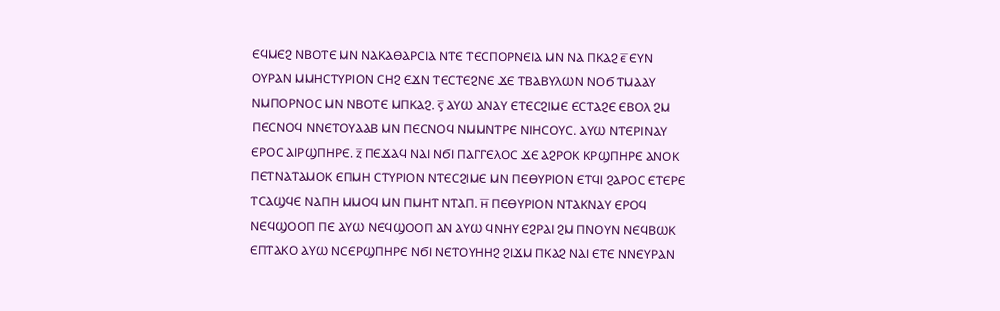ⲈϤⲘⲈϨ ⲚⲂⲞⲦⲈ ⲘⲚ ⲚⲀⲔⲀⲐⲀⲢⲤⲒⲀ ⲚⲦⲈ ⲦⲈⲤⲠⲞⲢⲚⲈⲒⲀ ⲘⲚ ⲚⲀ ⲠⲔⲀϨ ⲉ̅ ⲈⲨⲚ ⲞⲨⲢⲀⲚ ⲘⲘⲎⲤⲦⲨⲢⲒⲞⲚ ⲤⲎϨ ⲈϪⲚ ⲦⲈⲤⲦⲈϨⲚⲈ ϪⲈ ⲦⲂⲀⲂⲨⲖⲰⲚ ⲚⲞϬ ⲦⲘⲀⲀⲨ ⲚⲘⲠⲞⲢⲚⲞⲤ ⲘⲚ ⲚⲂⲞⲦⲈ ⲘⲠⲔⲀϨ. ⲋ̅ ⲀⲨⲰ ⲀⲚⲀⲨ ⲈⲦⲈⲤϨⲒⲘⲈ ⲈⲤⲦⲀϨⲈ ⲈⲂⲞⲖ ϨⲘ ⲠⲈⲤⲚⲞϤ ⲚⲚⲈⲦⲞⲨⲀⲀⲂ ⲘⲚ ⲠⲈⲤⲚⲞϤ ⲚⲘⲘⲚⲦⲢⲈ ⲚⲒⲎⲤⲞⲨⲤ. ⲀⲨⲰ ⲚⲦⲈⲢⲒⲚⲀⲨ ⲈⲢⲞⲤ ⲀⲒⲢϢⲠⲎⲢⲈ. ⲍ̅ ⲠⲈϪⲀϤ ⲚⲀⲒ ⲚϬⲒ ⲠⲀⲄⲄⲈⲖⲞⲤ ϪⲈ ⲀϨⲢⲞⲔ ⲔⲢϢⲠⲎⲢⲈ ⲀⲚⲞⲔ ⲠⲈⲦⲚⲀⲦⲀⲘⲞⲔ ⲈⲠⲘⲎ ⲤⲦⲨⲢⲒⲞⲚ ⲚⲦⲈⲤϨⲒⲘⲈ ⲘⲚ ⲠⲈⲐⲨⲢⲒⲞⲚ ⲈⲦϤⲒ ϨⲀⲢⲞⲤ ⲈⲦⲈⲢⲈ ⲦⲤⲀϢϤⲈ ⲚⲀⲠⲎ ⲘⲘⲞϤ ⲘⲚ ⲠⲘⲎⲦ ⲚⲦⲀⲠ. ⲏ̅ ⲠⲈⲐⲨⲢⲒⲞⲚ ⲚⲦⲀⲔⲚⲀⲨ ⲈⲢⲞϤ ⲚⲈϤϢⲞⲞⲠ ⲠⲈ ⲀⲨⲰ ⲚⲈϤϢⲞⲞⲠ ⲀⲚ ⲀⲨⲰ ϤⲚⲎⲨ ⲈϨⲢⲀⲒ ϨⲘ ⲠⲚⲞⲨⲚ ⲚⲈϤⲂⲰⲔ ⲈⲠⲦⲀⲔⲞ ⲀⲨⲰ ⲚⲤⲈⲢϢⲠⲎⲢⲈ ⲚϬⲒ ⲚⲈⲦⲞⲨⲎⲎϨ ϨⲒϪⲘ ⲠⲔⲀϨ ⲚⲀⲒ ⲈⲦⲈ ⲚⲚⲈⲨⲢⲀⲚ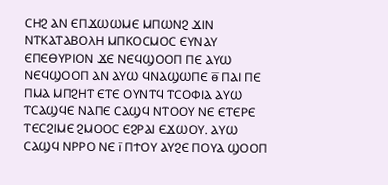ⲤⲎϨ ⲀⲚ ⲈⲠϪⲰⲰⲘⲈ ⲘⲠⲰⲚϨ ϪⲒⲚ ⲚⲦⲔⲀⲦⲀⲂⲞⲖⲎ ⲘⲠⲔⲞⲤⲘⲞⲤ ⲈⲨⲚⲀⲨ ⲈⲠⲈⲐⲨⲢⲒⲞⲚ ϪⲈ ⲚⲈϤϢⲞⲞⲠ ⲠⲈ ⲀⲨⲰ ⲚⲈϤϢⲞⲞⲠ ⲀⲚ ⲀⲨⲰ ϤⲚⲀϢⲰⲠⲈ ⲑ̅ ⲠⲀⲒ ⲠⲈ ⲠⲘⲀ ⲘⲠϨⲎⲦ ⲈⲦⲈ ⲞⲨⲚⲦϤ ⲦⲤⲞⲪⲒⲀ ⲀⲨⲰ ⲦⲤⲀϢϤⲈ ⲚⲀⲠⲈ ⲤⲀϢϤ ⲚⲦⲞⲞⲨ ⲚⲈ ⲈⲦⲈⲢⲈ ⲦⲈⲤϨⲒⲘⲈ ϨⲘⲞⲞⲤ ⲈϨⲢⲀⲒ ⲈϪⲰⲞⲨ. ⲀⲨⲰ ⲤⲀϢϤ ⲚⲢⲢⲞ ⲚⲈ ⲓ̅ ⲠϮⲞⲨ ⲀⲨϨⲈ ⲠⲞⲨⲀ ϢⲞⲞⲠ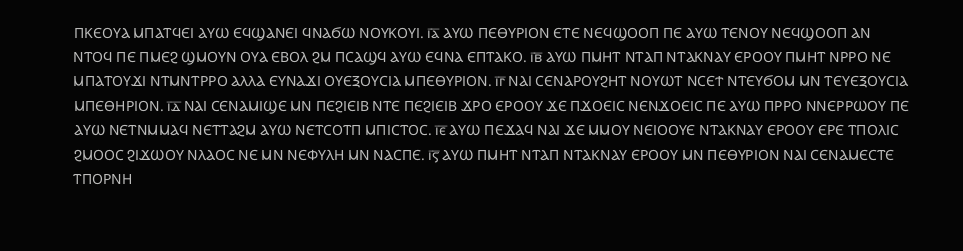ⲠⲔⲈⲞⲨⲀ ⲘⲠⲀⲦϤⲈⲒ ⲀⲨⲰ ⲈϤϢⲀⲚⲈⲒ ϤⲚⲀϬⲰ ⲚⲞⲨⲔⲞⲨⲒ. ⲓ̅ⲁ̅ ⲀⲨⲰ ⲠⲈⲐⲨⲢⲒⲞⲚ ⲈⲦⲈ ⲚⲈϤϢⲞⲞⲠ ⲠⲈ ⲀⲨⲰ ⲦⲈⲚⲞⲨ ⲚⲈϤϢⲞⲞⲠ ⲀⲚ ⲚⲦⲞϤ ⲠⲈ ⲠⲘⲈϨ ϢⲘⲞⲨⲚ ⲞⲨⲀ ⲈⲂⲞⲖ ϨⲘ ⲠⲤⲀϢϤ ⲀⲨⲰ ⲈϤⲚⲀ ⲈⲠⲦⲀⲔⲞ. ⲓ̅ⲃ̅ ⲀⲨⲰ ⲠⲘⲎⲦ ⲚⲦⲀⲠ ⲚⲦⲀⲔⲚⲀⲨ ⲈⲢⲞⲞⲨ ⲠⲘⲎⲦ ⲚⲢⲢⲞ ⲚⲈ ⲘⲠⲀⲦⲞⲨϪⲒ ⲚⲦⲘⲚⲦⲢⲢⲞ ⲀⲖⲖⲀ ⲈⲨⲚⲀϪⲒ ⲞⲨⲈⲜⲞⲨⲤⲒⲀ ⲘⲠⲈⲐⲨⲢⲒⲞⲚ. ⲓ̅ⲅ̅ ⲚⲀⲒ ⲤⲈⲚⲀⲢⲞⲨϨⲎⲦ ⲚⲞⲨⲰⲦ ⲚⲤⲈϮ ⲚⲦⲈⲨϬⲞⲘ ⲘⲚ ⲦⲈⲨⲈⲜⲞⲨⲤⲒⲀ ⲘⲠⲈⲐⲎⲢⲒⲞⲚ. ⲓ̅ⲇ̅ ⲚⲀⲒ ⲤⲈⲚⲀⲘⲒϢⲈ ⲘⲚ ⲠⲈϨⲒⲈⲒⲂ ⲚⲦⲈ ⲠⲈϨⲒⲈⲒⲂ ϪⲢⲞ ⲈⲢⲞⲞⲨ ϪⲈ ⲠϪⲞⲈⲒⲤ ⲚⲈⲚϪⲞⲈⲒⲤ ⲠⲈ ⲀⲨⲰ ⲠⲢⲢⲞ ⲚⲚⲈⲢⲢⲰⲞⲨ ⲠⲈ ⲀⲨⲰ ⲚⲈⲦⲚⲘⲘⲀϤ ⲚⲈⲦⲦⲀϨⲘ ⲀⲨⲰ ⲚⲈⲦⲤⲞⲦⲠ ⲘⲠⲒⲤⲦⲞⲤ. ⲓ̅ⲉ̅ ⲀⲨⲰ ⲠⲈϪⲀϤ ⲚⲀⲒ ϪⲈ ⲘⲘⲞⲨ ⲚⲈⲒⲞⲞⲨⲈ ⲚⲦⲀⲔⲚⲀⲨ ⲈⲢⲞⲞⲨ ⲈⲢⲈ ⲦⲠⲞⲖⲒⲤ ϨⲘⲞⲞⲤ ϨⲒϪⲰⲞⲨ ⲚⲖⲀⲞⲤ ⲚⲈ ⲘⲚ ⲚⲈⲪⲨⲖⲎ ⲘⲚ ⲚⲀⲤⲠⲈ. ⲓ̅ⲋ̅ ⲀⲨⲰ ⲠⲘⲎⲦ ⲚⲦⲀⲠ ⲚⲦⲀⲔⲚⲀⲨ ⲈⲢⲞⲞⲨ ⲘⲚ ⲠⲈⲐⲨⲢⲒⲞⲚ ⲚⲀⲒ ⲤⲈⲚⲀⲘⲈⲤⲦⲈ ⲦⲠⲞⲢⲚⲎ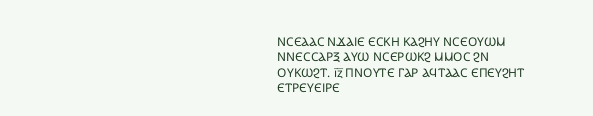ⲚⲤⲈⲀⲀⲤ ⲚϪⲀⲒⲈ ⲈⲤⲔⲎ ⲔⲀϨⲎⲨ ⲚⲤⲈⲞⲨⲰⲘ ⲚⲚⲈⲤⲤⲀⲢⲜ ⲀⲨⲰ ⲚⲤⲈⲢⲰⲔϨ ⲘⲘⲞⲤ ϨⲚ ⲞⲨⲔⲰϨⲦ. ⲓ̅ⲍ̅ ⲠⲚⲞⲨⲦⲈ ⲄⲀⲢ ⲀϤⲦⲀⲀⲤ ⲈⲠⲈⲨϨⲎⲦ ⲈⲦⲢⲈⲨⲈⲒⲢⲈ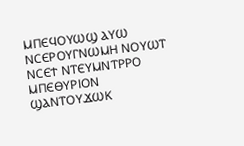ⲘⲠⲈϤⲞⲨⲰϢ ⲀⲨⲰ ⲚⲤⲈⲢⲞⲨⲄⲚⲰⲘⲎ ⲚⲞⲨⲰⲦ ⲚⲤⲈϮ ⲚⲦⲈⲨⲘⲚⲦⲢⲢⲞ ⲘⲠⲈⲐⲨⲢⲒⲞⲚ ϢⲀⲚⲦⲞⲨϪⲰⲔ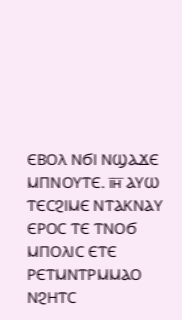ⲈⲂⲞⲖ ⲚϬⲒ ⲚϢⲀϪⲈ ⲘⲠⲚⲞⲨⲦⲈ. ⲓ̅ⲏ̅ ⲀⲨⲰ ⲦⲈⲤϨⲒⲘⲈ ⲚⲦⲀⲔⲚⲀⲨ ⲈⲢⲞⲤ ⲦⲈ ⲦⲚⲞϬ ⲘⲠⲞⲖⲒⲤ ⲈⲦⲈ ⲢⲈⲦⲘⲚⲦⲢⲘⲘⲀⲞ ⲚϨⲎⲦⲤ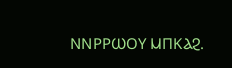ⲚⲚⲢⲢⲰⲞⲨ ⲘⲠⲔⲀϨ.